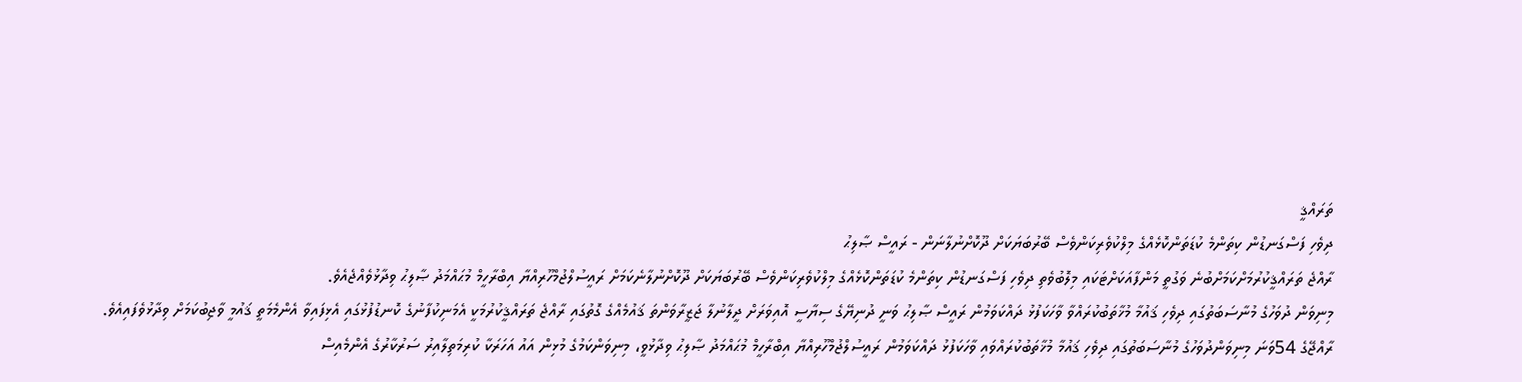ތަރައްޤީ
ދިވެހި ފަސްގަނޑުން ކިތަންމެ ކުޑަތަންކޮޅެއްގެ މިލްކުވެރިކަންވެސް ބޭރުބަޔަކަށް ދޫކޮށްނުލާނަން - ރައީސް ޞާލިޙު
ރާއްޖެ ތަރައްޤީކުރުމަށްކަމަށްބުނެ ވަގުތީ މަންފާއަކަށްޓަކައި މިލޮބުވެތި ދިވެހި ފަސްގަނޑުން ކިތަންމެ ކުޑަތަންކޮޅެއްގެ މިލްކުވެރިކަންވެސް ބޭރުބަޔަކަށް ދޫކޮށްނުލާނެކަމަށް ރައީސުލްޖުމްހޫރިއްޔާ އިބްރާހީމް މުޙައްމަދު ޞާލިޙު ވިދާޅުވެއްޖެއެވެ.
މިނިވަން ދުވަހުގެ މުނާސަބަތުގައި ދިވެހި ޤައުމާ މުޚާތަބުކުރައްވާ ވާހަކަފުޅު ދައްކަވަމުން ރައީސް ޞާލިޙު ވަނީ ދުނިޔޭގެ ސިޔާސީ އޮއިވަރަށް ދީލާނުލާ ޖަޒީރާވަންތަ ޤައުމެއްގެ ގޮތުގައި ރާއްޖެ ތަރައްޤީކުރުމަކީ އެމަނިކުފާނުގެ ކޮނޑުފުޅުގައި އެޅިފައިވާ އެންމެމަތީ ޤައުމީ ވާޖިބުކަމަށް ވިދާޅުވެފައިއެވެ.
ރާއްޖޭގެ 54ވަނަ މިނިވަންދުވަހުގެ މުނާސަބަތުގައި ދިވެހި ޤައުމާ މުޚާތަބުކުރައްވައި ވާހަކަފުޅު ދައްކަވަމުން ރައީސުލްޖުމްހޫރިއްޔާ އިބްރާހީމް މުޙައްމަދު ޞާލިޙު ވިދާޅުވީ، މިނިވަންކަމުގެ މުޅިން އައު އަހަރަކާ ކުރިމަތިލާއިރު ސަރުކާރުގެ އެންމެއިސް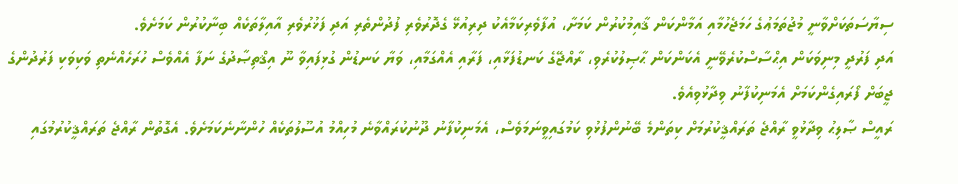ސިޔާސަތަކަށްވާނީ މުޖުތަމަޢުގެ ހަމަޖެހުމާއި އަމާންކަން ޤާއިމުކުރުން ކަމަށާ، އުފާވެރިކަމާއެކު ދިރިއުޅޭ ގެދޮރުވެރި ފުދުންތެރި އަދި ފަޚުރުވެރި އާއިލާތަކެއް ބިނާކުރުން ކަމަށެވެ.
އަދި ފަރުދީ މިނިވަކަން އިޙްސާސްކުރެވޭނީ އެކަންކަން ޙާޞިލުކުރެވި، ރާއްޖޭގެ ކަނޑުފަޅާއި، ފަރާއި އެއްގަމާއި، ވަޔާ ކަނޑުން ގުޅިފައިވާ ނޫ އިޤްތިޞާދުގެ ނަފާ އެއްވެސް ހުރަހެއްނެތި ވަކިވަކި ފަރުދުންގެ ޖީބަށް ފޯރައިގެންކަމަށް އެމަނިކުފާނު ވިދާޅުވިއެވެ.
ރައީސް ޞާލިޙު ވިދާޅުވީ ރާއްޖެ ތަރައްޤީކުރުމަށް ކިތަންމެ ބޭނުންފުޅުވި ކަމުގައިވީނަމަވެސް، އެމަނިކުފާނު ދޫނުކުރައްވާނެ މުހިއްމު އުސޫލުތަކެއް ހުންނާނެކަމަށެވެ. އެގޮތުން ރާއްޖެ ތަރައްޤީކުރުމުގައި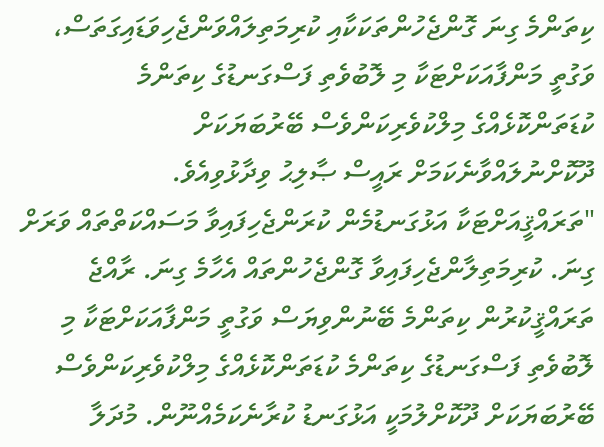ކިތަންމެ ގިނަ ގޮންޖެހުންތަކަކާއި ކުރިމަތިލައްވަންޖެހިވަޑައިގަތަސް، ވަގުތީ މަންފާއަކަށްޓަކާ މި ލޮބުވެތި ފަސްގަނޑުގެ ކިތަންމެ ކުޑަތަންކޮޅެއްގެ މިލްކުވެރިކަންވެސް ބޭރުބަޔަކަށް ދޫކޮށްނުލައްވާނެކަމަށް ރައީސް ޞާލިޙު ވިދާޅުވިއެވެ.
"ތަރައްޤީއަށްޓަކާ އަޅުގަނޑުމެން ކުރަންޖެހިފައިވާ މަސައްކަތްތައް ވަރަށް ގިނަ. ކުރިމަތިލާންޖެހިފައިވާ ގޮންޖެހުންތައް އެހާމެ ގިނަ. ރާއްޖެ ތަރައްޤީކުރުން ކިތަންމެ ބޭނުންވިޔަސް ވަގުތީ މަންފާއަކަށްޓަކާ މި ލޮބުވެތި ފަސްގަނޑުގެ ކިތަންމެ ކުޑަތަންކޮޅެއްގެ މިލްކުވެރިކަންވެސް ބޭރުބަޔަކަށް ދޫކޮށްލުމަކީ އަޅުގަނޑު ކުރާނެކަމެއްނޫން. މުދަލާ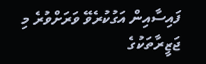ފައިސާއިން އަގުކުރެވޭ ވަރަށްވުރެ މި ޖަޒީރާތަކުގެ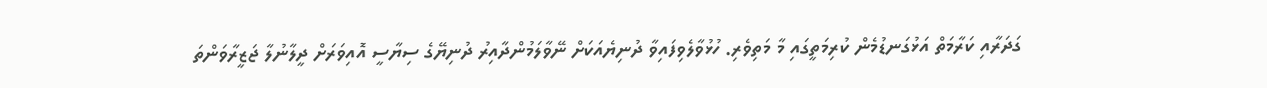ގަދަރާއި ކަރާމަތް އަޅުގަނޑުމެން ކުރިމަތީގައި މާ މަތިވެރި. ހުޅުވާލެވިފައިވާ ދުނިޔެއަކަށް ނޭވާލަމުންދާއިރު ދުނިޔޭގެ ސިޔާސީ އޮއިވަރަށް ދީލާނުލާ ޖަޒީރާވަންތަ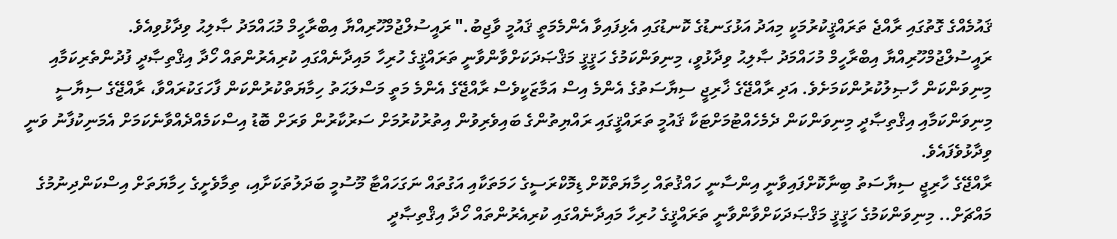ޤައުމެއްގެ ގޮތުގައި ރާއްޖެ ތަރައްޤީކުރުމަކީ މިއަދު އަޅުގަނޑުގެ ކޮނޑުގައި އެޅިފައިވާ އެންމެމަތީ ޤައުމީ ވާޖިބު." ރައީސުލްޖުމްހޫރިއްޔާ އިބްރާހީމް މުޙައްމަދު ޞާލިޙު ވިދާޅުވިއެވެ.
ރައީސުލްޖުމްހޫރިއްޔާ އިބްރާހީމް މުހައްމަދު ޞާލިޙު ވިދާޅުވީ، މިނިވަންކަމުގެ ހަޤީޤީ މަޤްޞަދަކަށްވާންވާނީ ތަރައްޤީގެ ހުރިހާ މައިދާނެއްގައި ކުރިއެރުންތައް ހޯދާ އިޤްތިޞާދީ ފުދުންތެރިކަމާއި މިނިވަންކަން ހާޞިލުކުރުންކަމަށެވެ. އަދި ރާއްޖޭގެ ޚާރިޖީ ސިޔާސަތުގެ އެންމެ އިސް އަމާޒަކީވެސް ރާއްޖޭގެ އެންމެ މަތީ މަސްލަޙަތު ހިމާޔަތްކުރުންކަން ފާހަގަކުރައްވާ، ރާއްޖޭގެ ސިޔާސީ މިނިވަންކަމާއި އިޤްތިޞާދީ މިނިވަންކަން ދެމެހެއްޓުމަށްޓަކާ ޤައުމީ ތަރައްޤީގައި ރައްޔިތުންގެ ބައިވެރިވުން އިތުރުކުރުމަށް ސަރުކާރުން ވަރަށް ބޮޑު އިސްކަމެއްދެއްވާނެކަމަށް އެމަނިކުފާނު ވަނީ ވިދާޅުވެފައެވެ.
ރާއްޖޭގެ ހާރިޖީ ސިޔާސަތު ބިނާކޮށްފައިވާނީ އިންސާނީ ހައްޤުތައް ހިމާޔަތްކޮށް ޑިމޮކްރަސީގެ ހަމަތަކާއި އަގުތައް ނަގަހައްޓާ މޫސުމީ ބަދަލުތަކަށާއި، ތިމާވެށީގެ ހިމާޔަތަށް އިސްކަންދިނުމުގެ މައްޗަށް.. މިނިވަންކަމުގެ ހަޤީޤީ މަޤްޞަދަކަށްވާންވާނީ ތަރައްޤީގެ ހުރިހާ މައިދާނެއްގައި ކުރިއެރުންތައް ހޯދާ އިޤްތިޞާދީ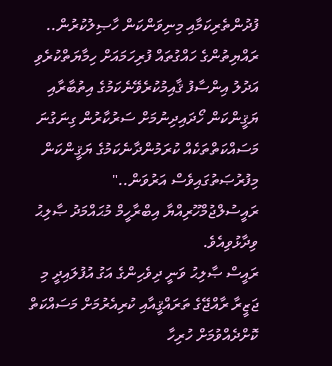ފުދުންތެރިކަމާއި މިނިވަންކަން ހާޞިލުކުރުން.. ރައްޔިތުންގެ ހައްގުތައް ފުރިހަމައަށް ހިމާޔަތްކުރެވި އަދުލު އިންސާފު ޤާއިމުކުރެވޭނެކަމުގެ އިތުބާރާއި ޔަޤީންކަން ހޯދައިދިނުމަށް ސަރުކާރުން ގިނަގުނަ މަސައްކަތްތަކެއް ކުރަމުންދާނެކަމުގެ ޔަޤީންކަން މިފުރުޞަތުގައިވެސް އަރުވަން.." ރައީސުލްޖުމްހޫރިއްޔާ އިބްރާހީމް މުޙައްމަދު ޞާލިޙު ވިދާޅުވިއެވެ.
ރައީސް ޞާލިޙު ވަނީ ދިވެހިންގެ އަގު އުފުލައިދީ މި ޖަޒީރާ ރާއްޖޭގެ ތަރައްޤީއާއި ކުރިއެރުމަށް މަސައްކަތް ކޮށްދެއްވުމަށް ހުރިހާ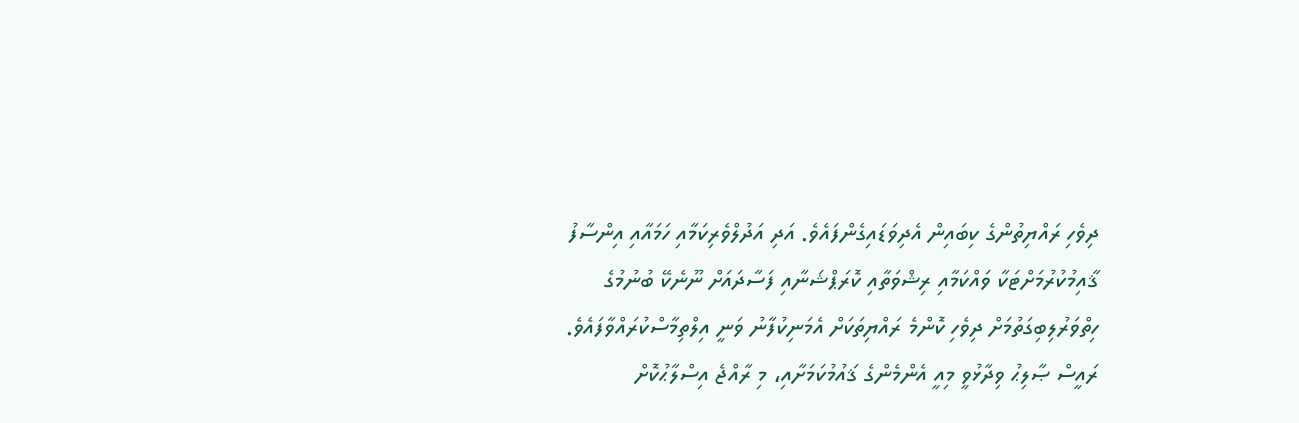ދިވެހި ރައްޔިތުންގެ ކިބައިން އެދިވަޑައިގެންފައެވެ. އަދި އަދުލްވެރިކަމާއި ހަމައާއި އިންސާފު ޤާއިމުކުރުމަށްޓަކާ ވައްކަމާއި ރިޝްވަތާއި ކޮރަޕްޝަނާއި ފަސާދައަށް ނޫނެކޭ ބުނުމުގެ ހިތްވަރުލިބިގަތުމަށް ދިވެހި ކޮންމެ ރައްޔިތަކަށް އެމަނިކުފާނު ވަނީ އިލްތިމާސްކުރައްވާފައެވެ. ރައީސް ޞާލިޙު ވިދާޅުވީ މިއީ އެންމެންގެ ޤައުމުކަމަށާއި، މި ރާއްޖެ އިސްލާޙުކޮށް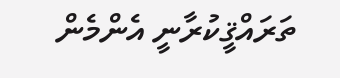ތަރައްޤީކުރާނީ އެންމެން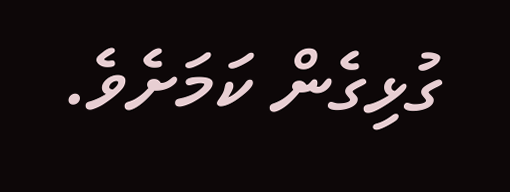ގުޅިގެން ކަމަށެވެ.